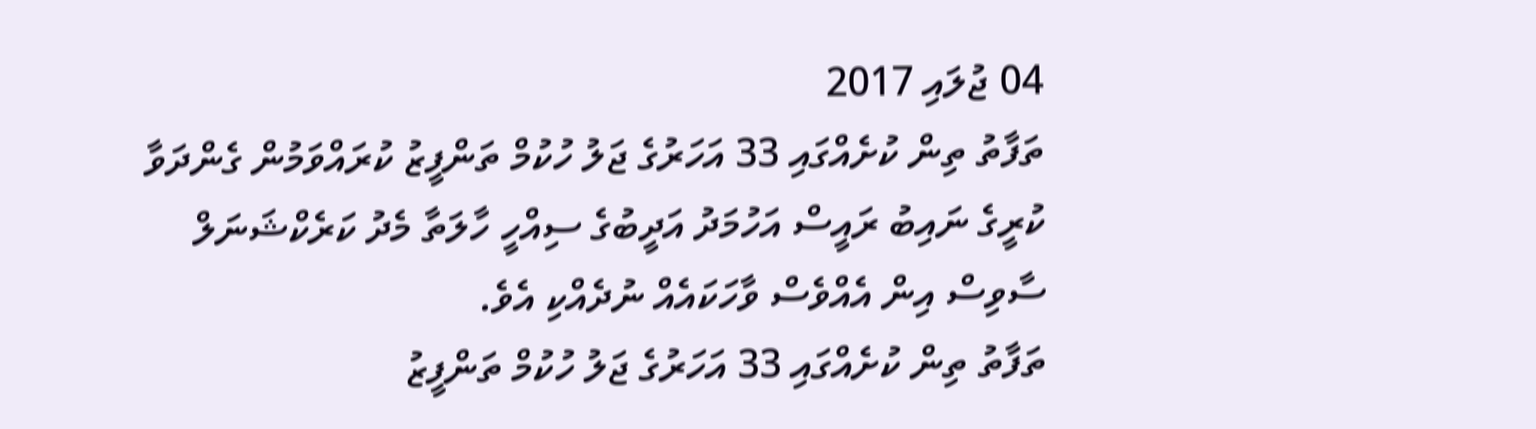04 ޖުލައި 2017
ތަފާތު ތިން ކުށެއްގައި 33 އަހަރުގެ ޖަލު ހުކުމް ތަންފީޒު ކުރައްވަމުން ގެންދަވާ ކުރީގެ ނައިބު ރައީސް އަހުމަދު އަދީބުގެ ސިއްހީ ހާލަތާ މެދު ކަރެކްޝަނަލް ސާވިސް އިން އެއްވެސް ވާހަކައެއް ނުދެއްކި އެވެ.
ތަފާތު ތިން ކުށެއްގައި 33 އަހަރުގެ ޖަލު ހުކުމް ތަންފީޒު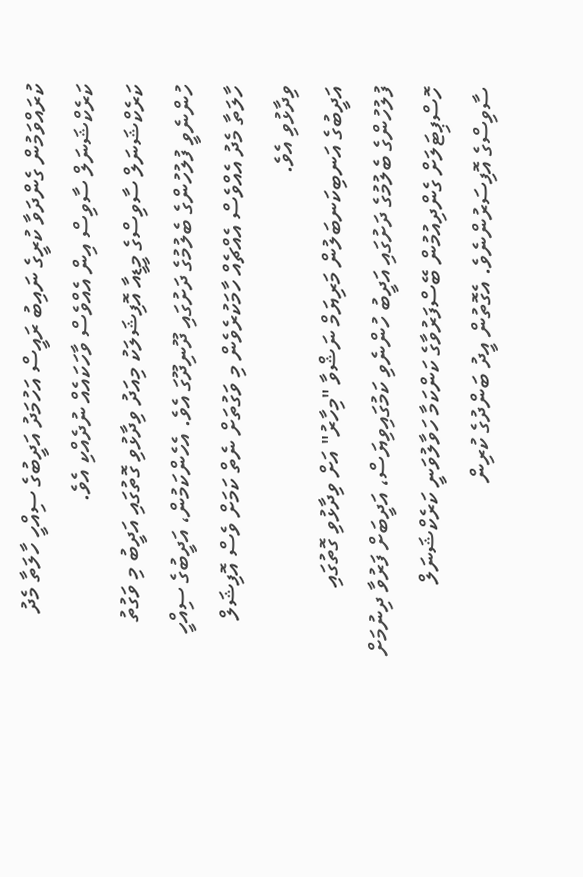ކުރައްވަމުން ގެންދަވާ ކުރީގެ ނައިބު ރައީސް އަހުމަދު އަދީބުގެ ސިއްހީ ހާލަތާ މެދު ކަރެކްޝަނަލް ސާވިސް އިން އެއްވެސް ވާހަކައެއް ނުދެއްކި އެވެ.
ކަރެކްޝަނަލް ސާވިސްގެ މީޑީއާ އޮފިޝަލަކު މިއަދު ވިދާޅުވި ގޮތުގައި އަދީބު މި ވަގުތު ހުންނެވީ ފުލުހުންގެ ބެލުމުގެ ދަށުގައި ދޫނިދޫގަ އެވެ. އެހެންކަމުން، އަދީބުގެ ސިއްހީ ހާލަތާ މެދު އެއްވެސް އެއްޗެއް ހާމަކުރެވެން މި ވަގުތަށް ނެތް ކަމަށް ވެސް އޮފިޝަލް ވިދާޅުވި އެވެ.
އަދީބުގެ އަނބިކަނބަލުން މަރިޔަމް ނަޝްވާ "މިހާރު" އަށް ވިދާޅުވި ގޮތުގައި ފުލުހުންގެ ބެލުމުގެ ދަށުގައި އަދީބު ހުންނެވި ކަމުގައިވިޔަސް، އަދީބަށް ފަރުވާ ދިނުމަށް ހޮސްޕިޓަލަށް ގެންދިއުމުން ބޭސްފަރުވާގެ ކަންކަމާ ހަވާލުވަނީ ކަރެކްޝަނަލް ސާވިސްގެ އޮފިސަރުންނެވެ. އެގޮތުން އީދު ބަންދުގެ ކުރިން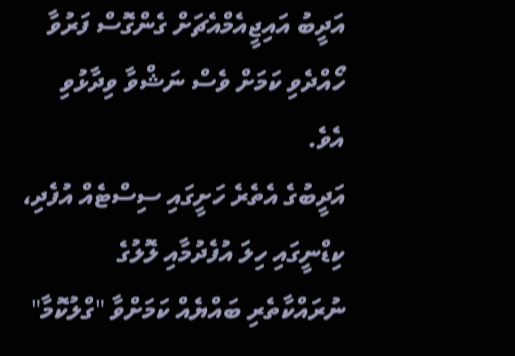އަދީބު އައިޖީއެމްއެޗަށް ގެންގޮސް ފަރުވާ ހޯއްދެވި ކަމަށް ވެސް ނަޝްވާ ވިދާޅުވި އެވެ.
އަދީބުގެ އެތެރެ ހަށީގައި ސިސްޓެއް އުފެދި، ކިޑްނީގައި ހިލަ އުފެދުމާއި ލޮލުގެ ނުރައްކާތެރި ބައްޔެއް ކަމަށްވާ "ގްލުކޮމާ"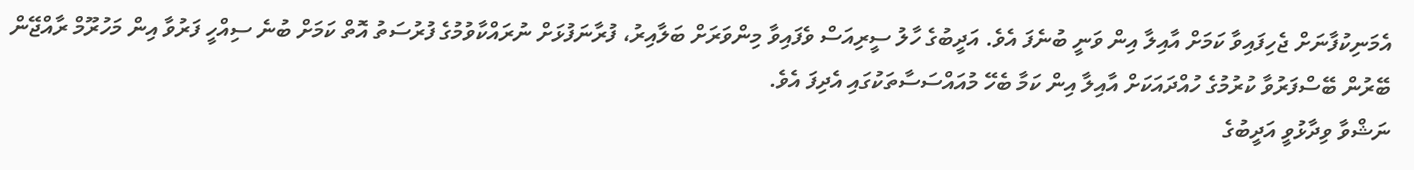އެމަނިކުފާނަށް ޖެހިފައިވާ ކަމަށް އާއިލާ އިން ވަނީ ބުނެފަ އެވެ. އަދީބުގެ ހާލު ސީރިއަސް ވެފައިވާ މިންވަރަށް ބަލާއިރު، ފުރާނަފުޅަށް ނުރައްކާވުމުގެ ފުރުސަތު އޮތް ކަމަށް ބުނެ ސިއްހީ ފަރުވާ އިން މަހުރޫމް ރާއްޖޭން ބޭރުން ބޭސްފަރުވާ ކުރުމުގެ ހުއްދައަކަށް އާއިލާ އިން ކަމާ ބެހޭ މުއައްސަސާތަކުގައި އެދިފަ އެވެ.
ނަޝްވާ ވިދާޅުވީ އަދީބުގެ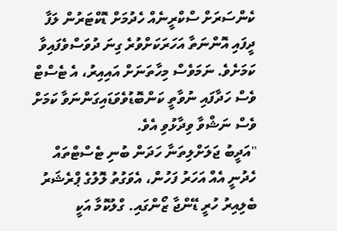ކެންސަރަށް ސްކްރީނެއް ހެދުމަށް ޑޮކްޓަރުން ލަފާ ދީފައި އޮންނަތާ އަހަރަކަށްވުރެ ގިނަ ދުވަސްވެފައިވާ ކަމަށެވެ. ނަމަވެސް މިހާތަނަށް އައިއިރު، އެ ޓެސްޓް ވެސް ހަދާފައި ނުވާތީ ކަންބޮޑުވެވަޑައިގަންނަވާ ކަމަށް ވެސް ނަޝްވާ ވިދާޅުވި އެވެ.
"އަދީބު ޖަލަށްލިތަނާ ހަދަން ބުނި ޓެސްޓްތައް ހެދުނީ އެއް އަހަރު ފަހުން، އެވަގުތު ލޮލުގެ ޕްރެޝަރު ބެލިއިރު ހުރީ ޑޭންޖާ ޒޯންގައި. ގްލުކޮމާ އަކީ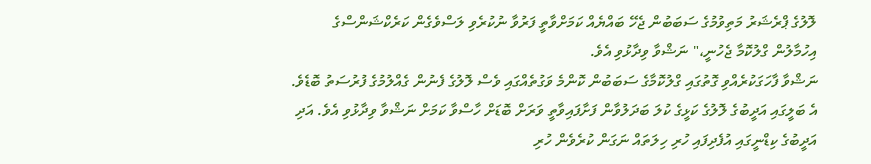ލޮލުގެ ޕްރެޝަރު މަތިވުމުގެ ސަބަބުން ޖެހޭ ބައްޔެއް ކަމަށްވާތީ ފަރުވާ ނުކުރެވި ލަސްވެގެން ކަރެކްޝަންސްގެ އިހުމާލުން ގްލުކޮމާ ޖެހުނީ،" ނަޝްވާ ވިދާޅުވި އެވެ.
ނަޝްވާ ފާހަގަކުރެއްވި ގޮތުގައި ގްލުކޮމާގެ ސަބަބުން ކޮންމެ ވަގުތެއްގައި ވެސް ލޮލުގެ ފެނުން ގެއްލުމުގެ ފުރުސަތު ބޮޑެވެ. އެ ބަލީގައި އަދީބުގެ ލޮލުގެ ކަޅީގެ ކުލަ ބަދަލުވާން ފަށާފައިވާތީ ވަރަށް ބޮޑަށް ހާސްވާ ކަމަށް ނަޝްވާ ވިދާޅުވި އެވެ. އަދި އަދީބުގެ ކިޑްނީގައި އުފެދިފައި ހުރި ހިލަތައް ނަގަން ކުރެވެން ހުރި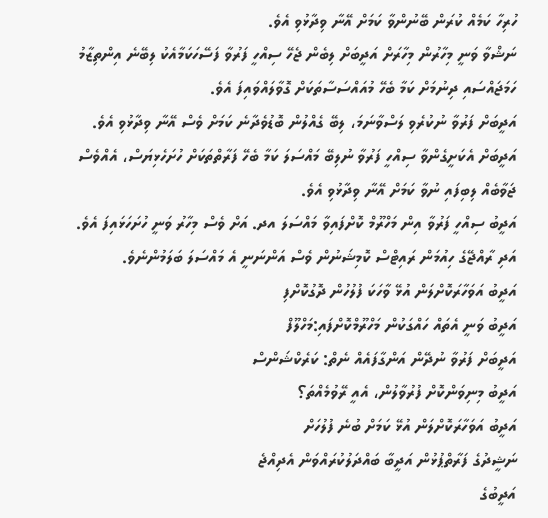ހުރިހާ ކަމެއް ކުރަން ބޭނުންވާ ކަމަށް އޭނާ ވިދާޅުވި އެވެ.
ނަޝްވާ ވަނީ މިހާރުން މިހާރަށް އަދީބަށް ލިބެން ޖެހޭ ސިއްހީ ފަރުވާ ފަސޭހަކަމާއެކު ލިބޭނެ އިންތިޒާމު ހަމަޖައްސައި ދިނުމަށް ކަމާ ބެހޭ މުއައްސަސާތަކަށް ގޮވާލައްވައިފަ އެވެ.
އަދީބަށް ފަރުވާ ނުކުރެވި ލަސްވާނަމަ، ލިބޭ ގެއްލުން ބޮޑުވެދާނެ ކަމަށް ވެސް އޭނާ ވިދާޅުވި އެވެ. އަދީބަށް އެކަށީގެންވާ ސިއްހީ ފަރުވާ ނުލިބޭ މައްސަލަ ކަމާ ބެހޭ ފަރާތްތަކަށް ހުށަހެޅިޔަސް، އެއްވެސް ޖަވާބެއް ލިބިފައި ނުވާ ކަމަށް އޭނާ ވިދާޅުވި އެވެ.
އަދީބު ސިއްހީ ފަރުވާ އިން މަހްރޫމް ކޮށްފައިވާ މައްސަލަ އދ. އަށް ވެސް މިހާރު ވަނީ ހުށަހަޅައިފަ އެވެ. އަދި ރާއްޖޭގެ ހިއުމަން ރައިޓްސް ކޮމިޝަނުން ވެސް އަންނަނީ އެ މައްސަލަ ބަލަމުންނެވެ.
އަދީބު އަވަހާރަކޮށްލަން އުޅޭ ވާހަކަ ފުލުހުން ދޮގުކޮށްފި
އަދީބު ވަނީ އެތައް ހައްގަކުން މަހްރޫމްކޮށްފައި:މަހްލޫފް
އަދީބަށް ފަރުވާ ނުދޭން އަންގާފައެއް ނެތް: ކަރެކްޝަންސް
އަދީބު މިނިވަންކޮށް ފުރުވާލުން، އެއީ ރޭވުމެއްތަ؟
އަދީބު އަވަހާރަކޮށްލަން އުޅޭ ކަމަށް ބުނެ ފުލުހަށް
ނަޝީދުގެ ފަރާތްޕުޅުން އަދީބާ ބައްދަލުކުރައްވަން އެދިއްޖެ
އަދީބުގެ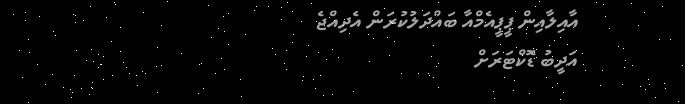އާއިލާއިން ޕީޕީއެމްއާ ބައްދަލުކުރަން އެދިއްޖެ
އަދީބު ޑޮކްޓަރަށް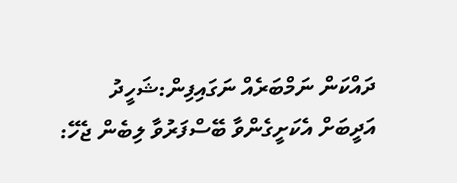ދައްކަން ނަމްބަރެއް ނަގައިފިން:ޝަހީދު
އަދީބަށް އެކަށީގެންވާ ބޭސްފަރުވާ ލިބެން ޖެހޭ: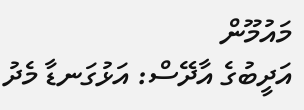މައުމޫން
އަދީބުގެ އާދޭސް: އަޅުގަނޑާ މެދު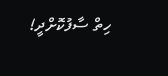ހިތް ސާފުކޮށްދީ!